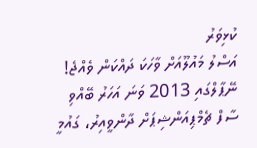ކުޅިވަރު
އަސްލު މައުލޫއަށް ވާހަކަ ދައްކަން ވެއްޖެ!
ނޭޕާލްގައި 2013 ވަނަ އަހަރު ބޭއްވި ސާފް ޗެމްޕިއަންޝިޕަށް ދާންވީއިރު، ގައުމީ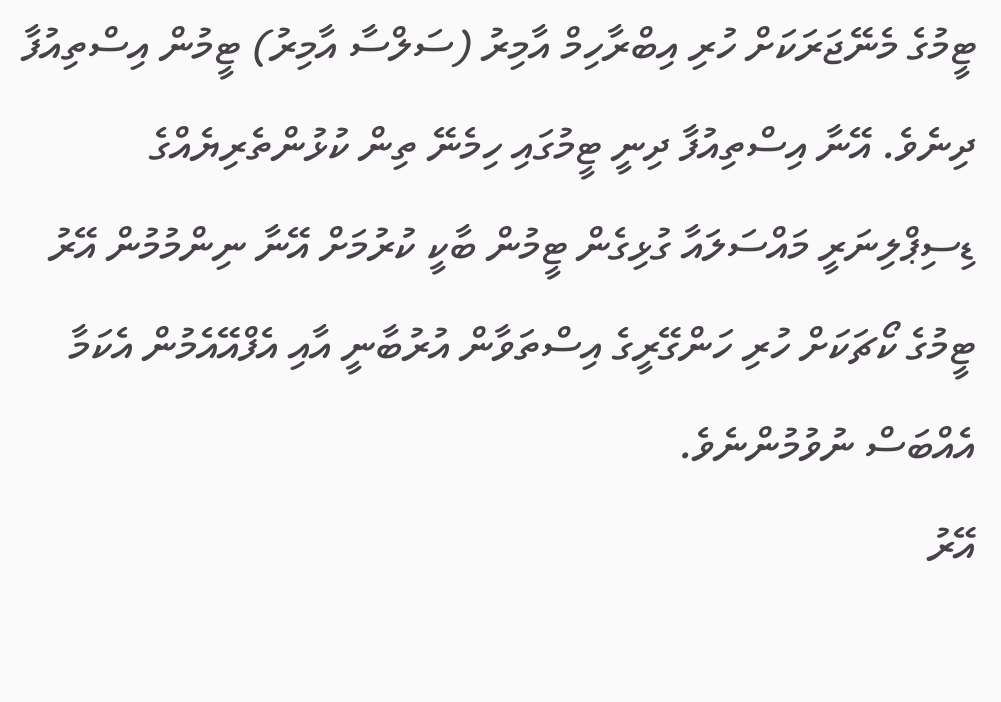ޓީމުގެ މެނޭޖަރަކަށް ހުރި އިބްރާހިމް އާމިރު (ސަލްސާ އާމިރު) ޓީމުން އިސްތިއުފާ ދިނެވެ. އޭނާ އިސްތިއުފާ ދިނީ ޓީމުގައި ހިމެނޭ ތިން ކުޅުންތެރިޔެއްގެ ޑިސިޕްލިނަރީ މައްސަލައާ ގުޅިގެން ޓީމުން ބާކީ ކުރުމަށް އޭނާ ނިންމުމުން އޭރު ޓީމުގެ ކޯޗަކަށް ހުރި ހަންގޭރީގެ އިސްތަވާން އުރުބާނީ އާއި އެފްއޭއެމުން އެކަމާ އެއްބަސް ނުވުމުންނެވެ.
އޭރު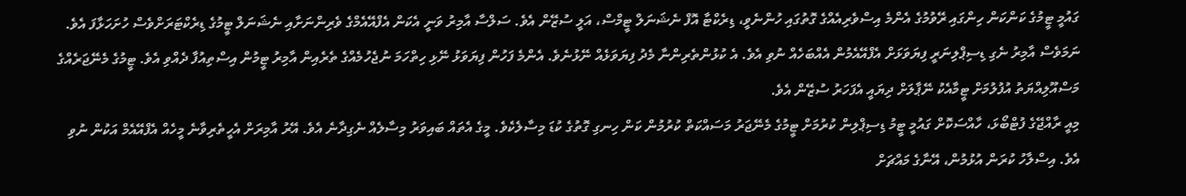ގައުމީ ޓީމުގެ ކަންކަން ހިންގައި ރޭވުމުގެ އެންމެ އިސްވެރިއެއްގެ ގޮތުގައި ހުންނެވީ، ޑިރެކްޓާ އޮފް ނެޝަނަލް ޓީމްސް، އަލީ ސުޒޭން އެވެ. ސަލްސާ އާމިރު ވަނީ އެކަން އެފްއޭއެމްގެ ވެރިންނަށާއި ނެޝަނަލް ޓީމުގެ ޑިރެކްޓަރަށްވެސް ހުށަހަޅާފަ އެވެ. ނަމަވެސް އާމިރު ނެގި ޑިސިޕްލިނަރީ ފިޔަވަޅަށް އެފްއޭއެމުން އެއްބަހެއް ނުވި އެވެ. އެ ކުޅުންތެރިންނާ މެދު ފިޔަވަޅެއް ނޭޅުނެވެ. އެންމެ ފަހުން ފިޔަވަޅު ނޭޅި ހިތްހަމަ ނުޖެހުމެއްގެ ތެރެއިން އާމިރު ޓީމުން އިސްތިއުފާ ދެއްވި އެވެ. ޓީމުގެ މެނޭޖަރެއްގެ މަސްއޫލިއްޔަތު އުފުލުމަށް ޓީމާއެކު ނޭޕާލަށް ދިޔައީ އެފަހަރު ސުޒޭން އެވެ.
މިއީ ރާއްޖޭގެ ފުޓްބޯޅަ، ހާއްސަކޮށް ގައުމީ ޓީމު ޑިސިޕްލިން ކުރުމަށް ޓީމުގެ މެނޭޖަރު މަސައްކަތް ކުރުމުން ކަން ހިނގި ގޮތުގެ ކުޑަ މިސާލެކެވެ. މީގެ އެތައް ބައިވަރު މިސާލެއް ނެގިދާނެ އެވެ. އޭރު އާމިރަށް އެހީތެރިވާނެ މީހެއް އެފްއޭއެމް އަކުން ނުވި އެވެ. އިސްލާހު ކުރަން އުޅުމުން، އޭނާގެ މައްޗަށް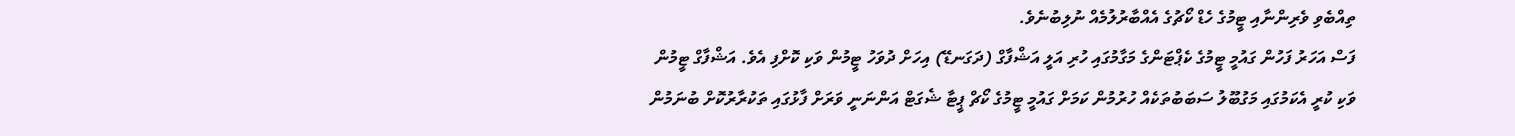ތިއްބެވި ވެރިންނާއި ޓީމުގެ ހެޑް ކޯޗުގެ އެއްބާރުލުމެއް ނުލިބުނެވެ.
ފަސް އަހަރު ފަހުން ގައުމީ ޓީމުގެ ކެޕްޓަންގެ މަގާމުގައި ހުރި އަލީ އަޝްފާގް (ދަގަނޑޭ) އިހަށް ދުވަހު ޓީމުން ވަކި ކޮށްފި އެވެ. އަޝްފާގް ޓީމުން ވަކި ކުރީ އެކަމުގައި މަގުބޫލު ސަބަބުތަކެއް ހުރުމުން ކަމަށް ގައުމީ ޓީމުގެ ކޯޗް ޕީޓާ ޝެގަޓް އަންނަނީ ވަރަށް ފާޅުގައި ތަކުރާރުކޮށް ބުނަމުން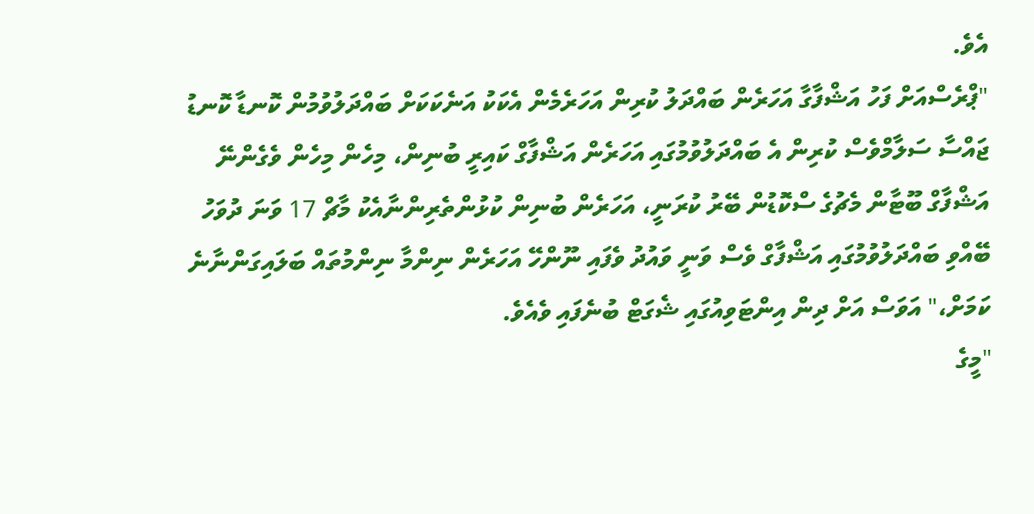އެވެ.
"ޕްރެސްއަށް ފަހު އަޝްފާގާ އަހަރެން ބައްދަލު ކުރިން އަހަރެމެން އެކަކު އަނެކަކަށް ބައްދަލުވުމުން ކޮނޑާ ކޮނޑު ޖައްސާ ސަލާމްވެސް ކުރިން އެ ބައްދަލުވުމުގައި އަހަރެން އަޝްފާގް ކައިރީ ބުނިން، މިހެން މިހެން ވެގެންނޭ އަޝްފާގް ބޫޓާން މެޗުގެ ސްކޮޑުން ބޭރު ކުރަނީ، އަހަރެން ބުނިން ކުޅުންތެރިންނާއެކު މާޗް 17 ވަނަ ދުވަހު ބޭއްވި ބައްދަލުވުމުގައި އަޝްފާގް ވެސް ވަނީ ވައުދު ވެފައި ނޫންހޭ އަހަރެން ނިންމާ ނިންމުތައް ބަލައިގަންނާނެ ކަމަށް،" އަވަސް އަށް ދިން އިންޓަވިއުގައި ޝެގަޓް ބުނެފައި ވެއެވެ.
"މީގެ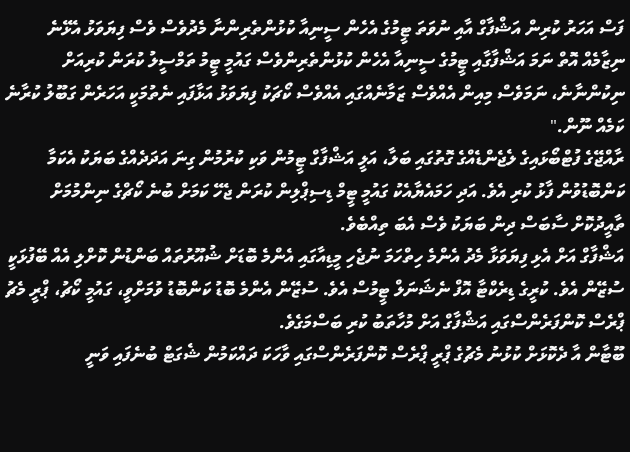ފަސް އަހަރު ކުރިން އަޝްފާގް އާއި ނުވަތަ ޓީމުގެ އެހެން ސީނިއާ ކުޅުންތެރިންނާ މެދުވެސް ވެސް ފިޔަވަޅު އެޅޭނެ ނިޒާމެއް އޮތް ނަމަ އަޝްފާގާއި ޓީމުގެ ސީނިއާ އެހެން ކުޅުންތެރިންވެސް ގައުމީ ޓީމު ތަމްސީލު ކުރަން ކުރިއަށް ނިކުންނާނެ، ނަމަވެސް މިއިން އެއްވެސް ޒަމާނެއްގައި އެއްވެސް ކޯޗަކު ފިޔަވަޅު އަޅާފައި ނެތުމަކީ އަހަރެން ގަބޫލު ކުރާނެ ކަމެއް ނޫން."
ރާއްޖޭގެ ފުޓްބޯޅައިގެ ލެޖެންޑެއްގެ ގޮތުގައި ބަލާ، އަލީ އަޝްފާގް ޓީމުން ވަކި ކުރުމުން ގިނަ އަދަދެއްގެ ބަޔަކު އެކަމާ ކަންބޮޑުވުން ފާޅު ކުރި އެވެ. އަދި ހަމައެޔާއެކު ގައުމީ ޓީމް ޑިސިޕްލިން ކުރަން ޖެހޭ ކަމަށް ބުނެ ކޯޗްގެ ނިންމުމަށް ތާއީދުކޮށް ސާބަސް ދިން ބަޔަކު ވެސް އެބަ ތިއްބެވެ.
އަޝްފާގް އަށް އެޅި ފިޔަވަޅާ މެދު އެންމެ ހިތްހަމަ ނުޖެހި މީޑިއާގައި އެންމެ ބޮޑަށް ޝުއޫރުތައް ބަންޑުން ކޮށްލި އެއް ބޭފުޅަކީ ސުޒޭން އެވެ. ކުރީގެ ޑިރެކްޓާ އޮފް ނެޝަނަލް ޓީމުސް އެވެ. ސުޒޭން އެންމެ ބޮޑު ކަންބޮޑު ވުމަށްވީ، ގައުމީ ކޯޗު، ޕްރީ މެޗު ޕްރެސް ކޮންފަރެންސްގައި އަޝްފާގް އަށް މުހާތަބު ކުރި ބަސްމަގެވެ.
ބޫޓާން އާ ދެކޮޅަށް ކުޅުނު މެޗުގެ ޕްރީ ޕްރެސް ކޮންފަރެންސްގައި ވާހަކަ ދައްކަމުން ޝެގަޓް ބުނެފައި ވަނީ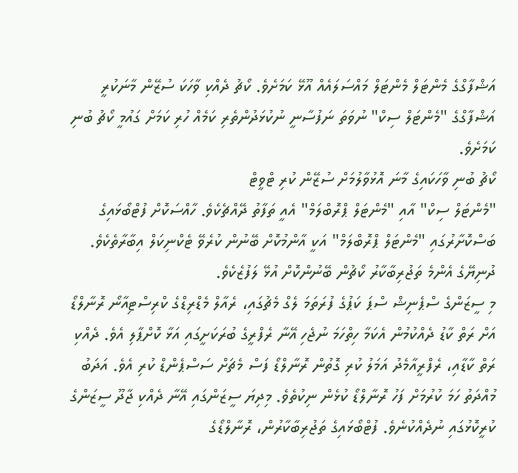އަޝްފާގްގެ މެންޓަލް މެންޓަލް މައްސަލައެއް އޫޅޭ ކަމަށެވެ. ކޯޗު ދެއްކި ވާހަކަ ސުޒޭން މާނަކުރީ އަޝްފާގްގެ "މެންޓަލް ސިކް" ނުވަތަ ނަފުސާނީ ނުކުޅަދުންތެރި ކަމެއް ހުރި ކަމަށް ގައުމީ ކޯޗު ބުނި ކަމަށެވެ.
ކޯޗު ބުނި ވާހަކައިގެ މާނަ އޮޅުވާލުމަށް ސުޒޭން ކުރި ޓްވީޓް
"މެންޓަލް ސިކް" އާއި "މެންޓަލް ޕްރޮބްލަމް" އެއީ ތަފާތު ދޭއްޗެކެވެ. ހާއްސަކޮށް ފުޓްބޯޅައިގެ ބަސްކޮށާރުގައި "މެންޓަލް ޕްރޮބްލަމް" އަކީ އާންމުކޮށް ބޭނުން ކުރެވޭ ޓެކްނިކަލް އިބާރާތެކެވެ. ދުނިޔޭގެ އެންމެ ތަޖުރިބާކާރު ކޯޗުން ބޭނުންކޮށް އުޅޭ ލަފުޒެކެވެ.
މި ސީޒަންގެ ސްޕެނިޝް ސްޕަ ކަޕުގެ ފުރަތަމަ ލެގް މެޗުގައި، ރެއާލް މެޑްރިޑްގެ ކްރިސްޓިއާނޯ ރޮނާލްޑޯ އަށް ރަތް ކާޑު ދެއްކުމުން އެކަމާ ހިތްހަމަ ނުޖެހި އޭނާ ރެފްރީގެ ބުރަކަށީގައި އަޅާ ކޮށްޕާލި އެވެ. ދެއްކި ރަތް ކާޑާއި، ރެފްރީއާމެދު އަމަލު ކުރި ގޮތުން ރޮނާލްޑޯ ފަސް މެޗަށް ސަސްޕެންޑް ކުރި އެވެ. އަދަބު މުއްދަތު ހަމަ ކުރުމަށް ފަހު ރޮނާލްޑޯ ކުޅެން ނިކުތެވެ. މިދިޔަ ސީޒަންގައި އޭނާ ދެއްކި ޖާދޫ ސީޒަންގެ ކުރީކޮޅުގައި ނުދެއްކުނެވެ. ފުޓްބޯޅައިގެ ތަޖުރިބާކާރުން، ރޮނާލްޑޯގެ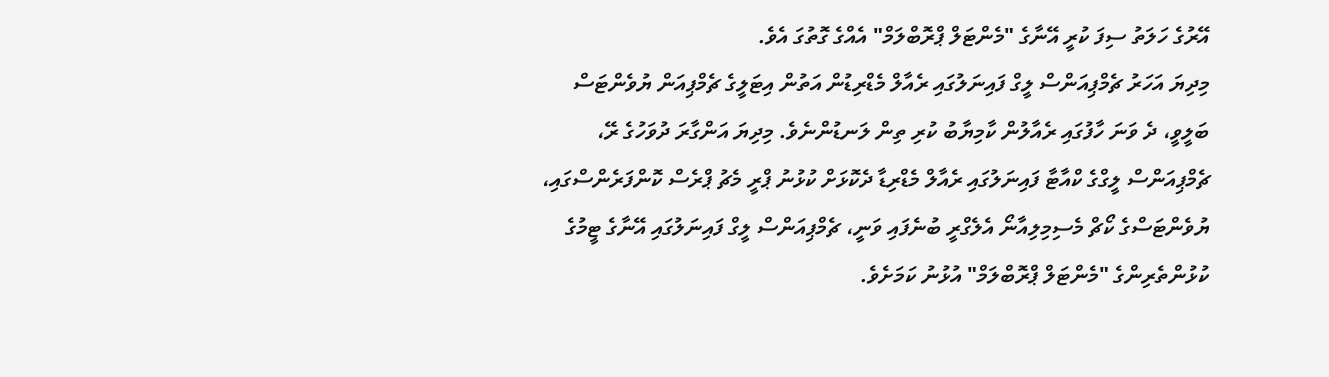އޭރުގެ ހަލަތު ސިފަ ކުރީ އޭނާގެ "މެންޓަލް ޕްރޮބްލަމް" އެއްގެ ގޮތުގަ އެވެ.
މިދިޔަ އަހަރު ޗެމްޕިއަންސް ލީގް ފައިނަލުގައި ރެއާލް މެޑްރިޑުން އަތުން އިޓަލީގެ ޗެމްޕިއަން ޔުވެންޓަސް ބަލީވީ، ދެ ވަނަ ހާފުގައި ރެއާލުން ކާމިޔާބު ކުރި ތިން ލަނޑުންނެވެ. މިދިޔަ އަންގާރަ ދުވަހުގެ ރޭ، ޗެމްޕިއަންސް ލީގްގެ ކްއާޓާ ފައިނަލުގައި ރެއާލް މެޑްރިޑާ ދެކޮޅަށް ކުޅުނު ޕްރީ މެޗު ޕްރެސް ކޮންފަރެންސްގައި، ޔުވެންޓަސްގެ ކޯޗް މެސިމިލިއާނޯ އެލެގްރީ ބުނެފައި ވަނީ، ޗެމްޕިއަންސް ލީގް ފައިނަލުގައި އޭނާގެ ޓީމުގެ ކުޅުންތެރިންގެ "މެންޓަލް ޕްރޮބްލަމް" އުޅުނު ކަމަށެވެ.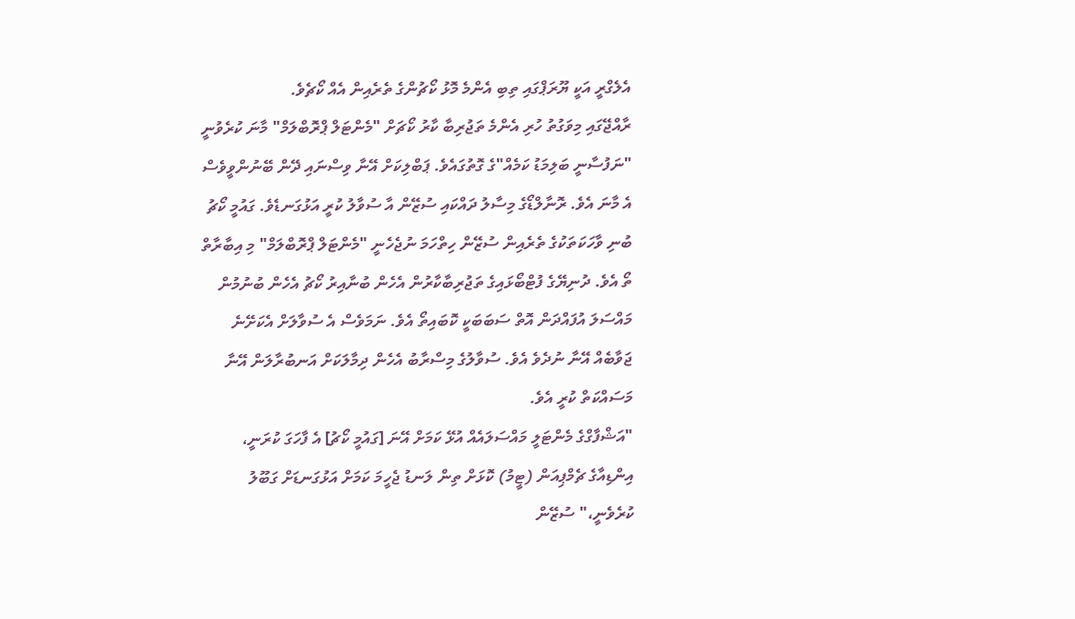އެލެގްރީ އަކީ ޔޫރަޕްގައި ތިބި އެންމެ މޮޅު ކޯޗުންގެ ތެރެއިން އެއް ކޯޗެވެ.
ރާއްޖޭގައި މިވަގުތު ހުރި އެންމެ ތަޖުރިބާ ކާރު ކޯޗަށް "މެންޓަލް ޕްރޮބްލަމް" މާނަ ކުރެވުނީ "ނަފުސާނީ ބަލިމަޑު ކަމެއް"ގެ ގޮތުގައެވެ. ޕަބްލިކަށް އޭނާ ވިސްނައި ދޭން ބޭނުންވީވެސް އެ މާނަ އެވެ. ރޮނާލްޑޯގެ މިސާލު ދައްކައި ސުޒޭން އާ ސުވާލު ކުރީ އަޅުގަނޑެވެ. ގައުމީ ކޯޗު ބުނި ވާހަކަތަކުގެ ތެރެއިން ސުޒޭން ހިތްހަމަ ނުޖެހެނީ "މެންޓަލް ޕްރޮބްލަމް" މި އިބާރާތް ތޯ އެވެ. ދުނިޔޭގެ ފުޓްބޯޅައިގެ ތަޖުރިބާކާރުން އެހެން ބުނާއިރު ކޯޗު އެހެން ބުނުމުން މައްސަލަ އުފައްދަން އޮތް ސަބަބަކީ ކޮބައިތޯ އެވެ. ނަމަވެސް އެ ސުވާލަށް އެކަށޭނެ ޖަވާބެއް އޭނާ ނުދެވެ އެވެ. ސުވާލުގެ މިސްރާބު އެހެން ދިމާލަކަށް އަނބުރާލަން އޭނާ މަސައްކަތް ކުރީ އެވެ.
"އަޝްފާގްގެ މެންޓަލީ މައްސަލައެއް އުޅޭ ކަމަށް އޭނަ [ގައުމީ ކޯޗު] އެ ފާހަގަ ކުރަނީ، އިންޑިއާގެ ޗެމްޕިއަން (ޓީމު) ކޮޅަށް ތިން ލަނޑު ޖެހީމަ ކަމަށް އަޅުގަނޑަށް ގަބޫލު ކުރެވެނީ،" ސުޒޭން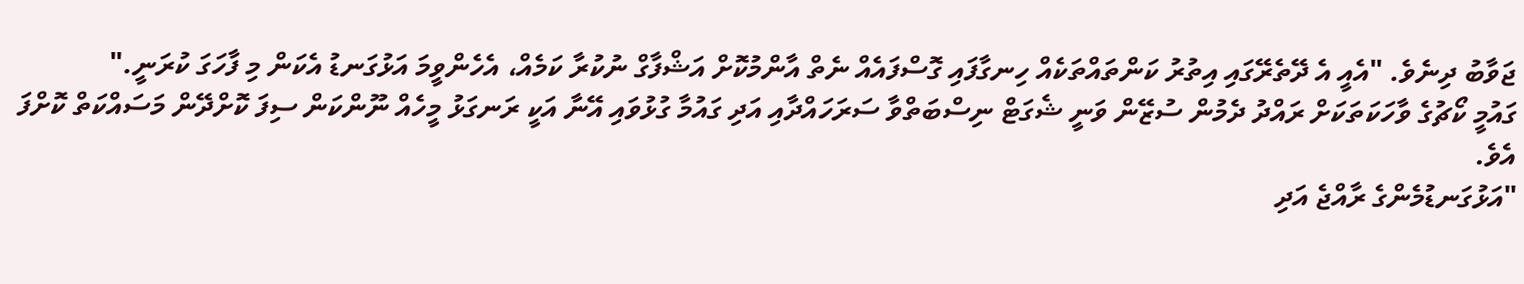ޖަވާބު ދިނެވެ. "އެއީ އެ ދޭތެރޭގައި އިތުރު ކަންތައްތަކެއް ހިނގާފައި ގޮސްފައެއް ނެތް އާންމުކޮށް އަޝްފާގް ނުކުރާ ކަމެއް، އެހެންވީމަ އަޅުގަނޑު އެކަން މި ފާހަގަ ކުރަނީ."
ގައުމީ ކޯޗުގެ ވާހަކަތަކަށް ރައްދު ދެމުން ސުޒޭން ވަނީ ޝެގަޓް ނިސްބަތްވާ ސަރަހައްދާއި އަދި ގައުމާ ގުޅުވައި އޭނާ އަކީ ރަނގަޅު މީހެއް ނޫންކަން ސިފަ ކޮށްދޭން މަސައްކަތް ކޮށްފަ އެވެ.
"އަޅުގަނޑުމެންގެ ރާއްޖެ އަދި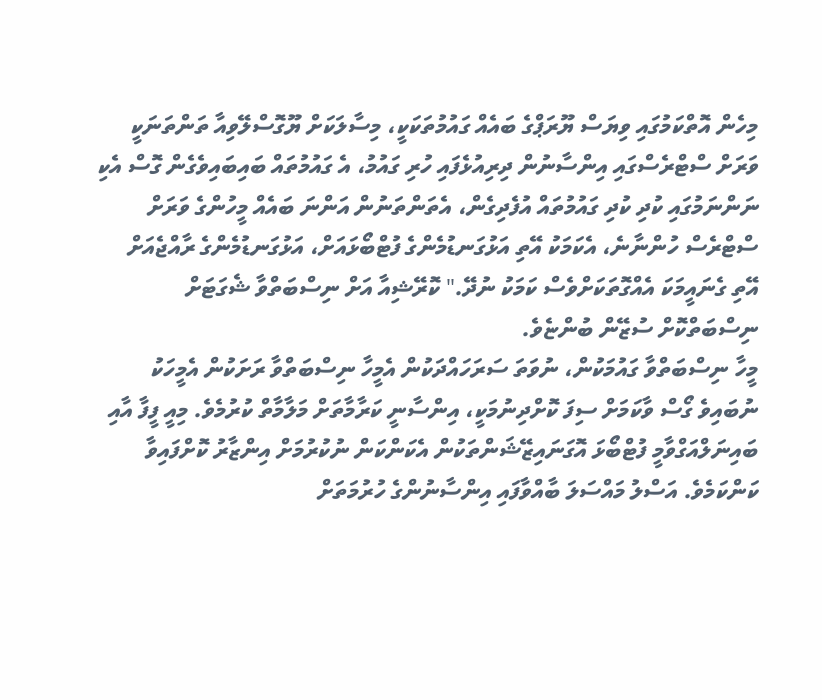މިހެން އޮތްކަމުގައި ވިޔަސް ޔޫރަޕްގެ ބައެއް ގައުމުތަކަކީ، މިސާލަކަށް ޔޫގޮސްލޭވިއާ ތަންތަނަކީ ވަރަށް ސްޓްރެސްގައި އިންސާނުން ދިރިއުޅެފައި ހުރި ގައުމު، އެ ގައުމުތައް ބައިބައިވެގެން ގޮސް އެކި ނަންނަމުގައި ކުދި ކުދި ގައުމުތައް އުފެދިގެން، އެތަންތަނުން އަންނަ ބައެއް މީހުންގެ ވަރަށް ސްޓްރެސް ހުންނާނެ، އެކަމަކު އޭތި އަޅުގަނޑުމެންގެ ފުޓްބޯޅައަށް، އަޅުގަނޑުމެންގެ ރާއްޖެއަށް އޭތި ގެނައީމަކަ އެއްގޮތަކަށްވެސް ކަމަކު ނުދޭ." ކޮރޭޝިއާ އަށް ނިސްބަތްވާ ޝެގަޓަށް ނިސްބަތްކޮށް ސުޒޭން ބުންޏެވެ.
މީހާ ނިސްބަތްވާ ގައުމަކުން، ނުވަތަ ސަރަހައްދަކުން އެމީހާ ނިސްބަތްވާ ރަށަކުން އެމީހަކު ނުބައިވެ ގޯސް ވާކަމަށް ސިފަ ކޮށްދިނުމަކީ، އިންސާނީ ކަރާމާތަށް މަލާމާތް ކުރުމެވެ. މިއީ ފީފާ އާއި ބައިނަލްއަގްވާމީ ފުޓްބޯޅަ އޮގަނައިޒޭޝަންތަކުން އެކަންކަން ނުކުރުމަށް އިންޒާރު ކޮށްފައިވާ ކަންކަމެވެ. އަސްލު މައްސަލަ ބާއްވާފައި އިންސާނުންގެ ހުރުމަތަށް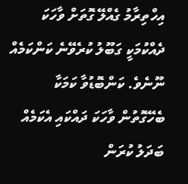އިހްތިރާމު ގެއްލޭ ގޮތަށް ވާހަކަ ދެއްކުމަކީ ގަބޫލު ކުރެވޭނެ ކަންކަމެއް ނޫނެވެ. ކަންބޮޑުވާ ކަމަކާ ބެހޭގޮތުން ވާހަކަ ދައްކައި އެކަމެއް ބަދަލު ކުރަން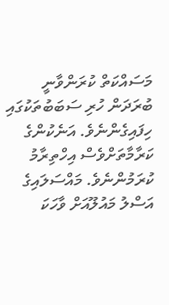މަސައްކަތް ކުރަންވާނީ ބުރަދަން ހުރި ސަބަބުތަކުގައި ހިފައިގެންނެވެ. އަނެކުންގެ ކަރާމާތަށްވެސް އިހްތިރާމު ކުރަމުންނެވެ. މައްސަލައިގެ އަސްލު މައުލޫއަށް ވާހަކަ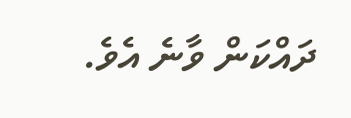ދައްކަން ވާނެ އެވެ.